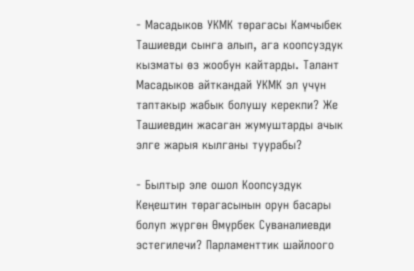- Масадыков УКМК төрагасы Камчыбек Ташиевди сынга алып, ага коопсуздук кызматы өз жообун кайтарды. Талант Масадыков айткандай УКМК эл үчүн таптакыр жабык болушу керекпи? Же Ташиевдин жасаган жумуштарды ачык элге жарыя кылганы туурабы?

- Былтыр эле ошол Коопсуздук Кеңештин төрагасынын орун басары болуп жүргөн Өмүрбек Суваналиевди эстегилечи? Парламенттик шайлоого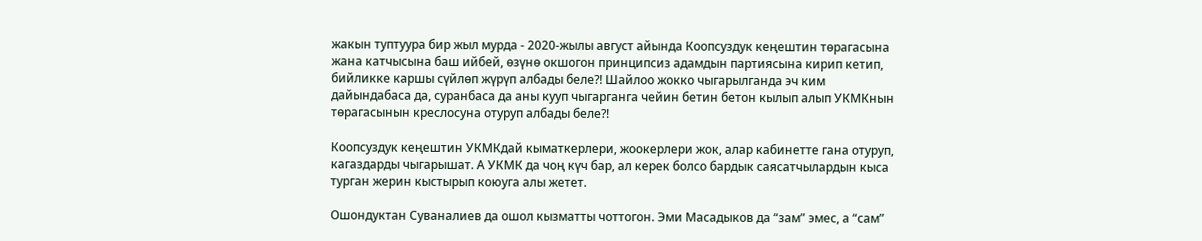жакын туптуура бир жыл мурда - 2020-жылы август айында Коопсуздук кеңештин төрагасына жана катчысына баш ийбей, өзүнө окшогон принципсиз адамдын партиясына кирип кетип, бийликке каршы сүйлөп жүрүп албады беле?! Шайлоо жокко чыгарылганда эч ким дайындабаса да, суранбаса да аны кууп чыгарганга чейин бетин бетон кылып алып УКМКнын төрагасынын креслосуна отуруп албады беле?!

Коопсуздук кеңештин УКМКдай кыматкерлери, жоокерлери жок, алар кабинетте гана отуруп, кагаздарды чыгарышат. А УКМК да чоң күч бар, ал керек болсо бардык саясатчылардын кыса турган жерин кыстырып коюуга алы жетет.

Ошондуктан Суваналиев да ошол кызматты чоттогон. Эми Масадыков да “зам” эмес, а “сам”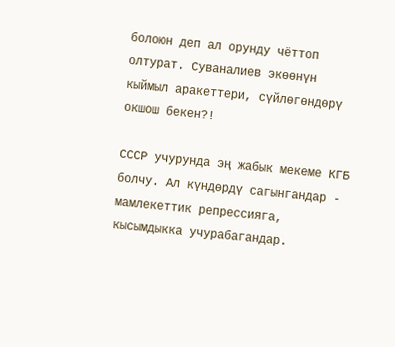болоюн деп ал орунду чёттоп олтурат. Суваналиев экөөнүн кыймыл аракеттери, сүйлөгөндөрү окшош бекен?!

СССР учурунда эң жабык мекеме КГБ болчу. Ал күндөрдү сагынгандар - мамлекеттик репрессияга, кысымдыкка учурабагандар.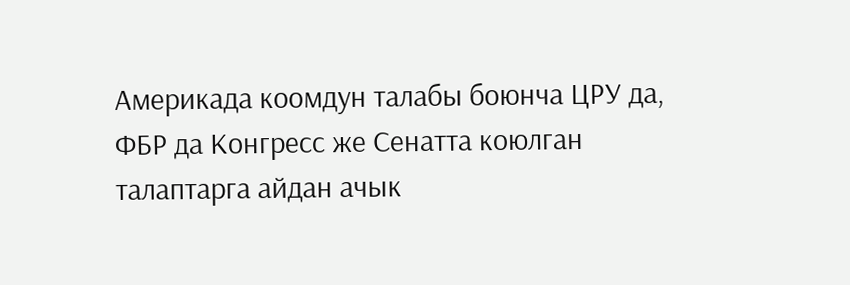Америкада коомдун талабы боюнча ЦРУ да, ФБР да Конгресс же Сенатта коюлган талаптарга айдан ачык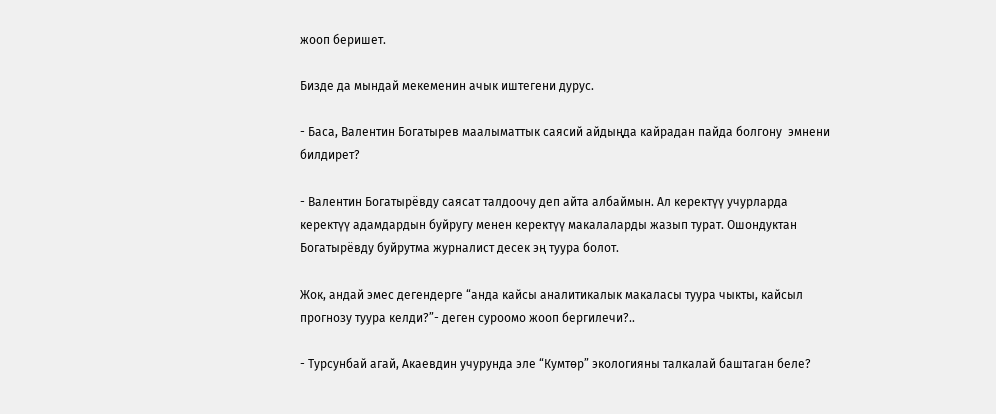жооп беришет.

Бизде да мындай мекеменин ачык иштегени дурус.

- Баса, Валентин Богатырев маалыматтык саясий айдыңда кайрадан пайда болгону  эмнени билдирет?

- Валентин Богатырёвду саясат талдоочу деп айта албаймын. Ал керектүү учурларда керектүү адамдардын буйругу менен керектүү макалаларды жазып турат. Ошондуктан Богатырёвду буйрутма журналист десек эң туура болот.

Жок, андай эмес дегендерге “анда кайсы аналитикалык макаласы туура чыкты, кайсыл прогнозу туура келди?”- деген суроомо жооп бергилечи?..

- Турсунбай агай, Акаевдин учурунда эле “Кумтөр” экологияны талкалай баштаган беле?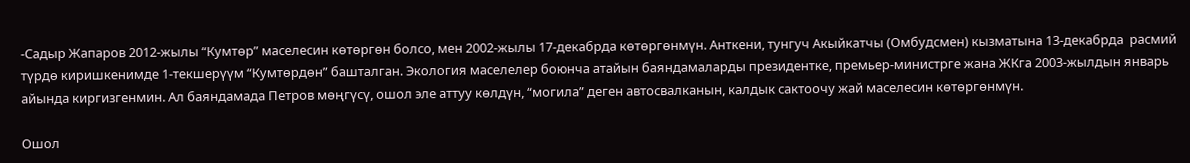-Садыр Жапаров 2012-жылы “Кумтөр” маселесин көтөргөн болсо, мен 2002-жылы 17-декабрда көтөргөнмүн. Анткени, тунгуч Акыйкатчы (Омбудсмен) кызматына 13-декабрда  расмий түрдө киришкенимде 1-текшерүүм “Кумтөрдөн” башталган. Экология маселелер боюнча атайын баяндамаларды президентке, премьер-министрге жана ЖКга 2003-жылдын январь айында киргизгенмин. Ал баяндамада Петров мөңгүсү, ошол эле аттуу көлдүн, “могила” деген автосвалканын, калдык сактоочу жай маселесин көтөргөнмүн.

Ошол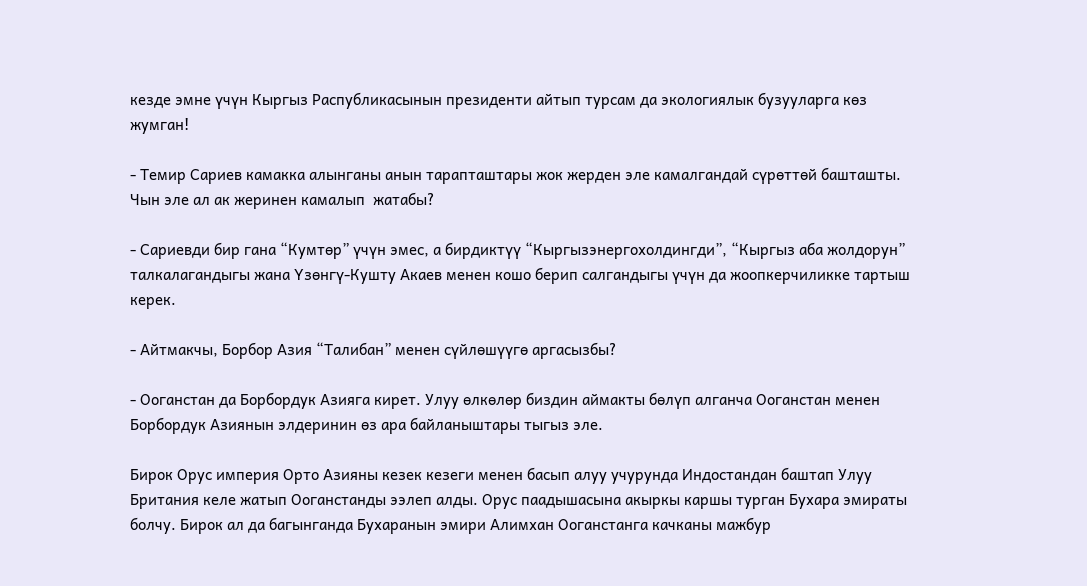кезде эмне үчүн Кыргыз Распубликасынын президенти айтып турсам да экологиялык бузууларга көз жумган!

- Темир Сариев камакка алынганы анын тарапташтары жок жерден эле камалгандай сүрөттөй башташты. Чын эле ал ак жеринен камалып  жатабы?

- Сариевди бир гана “Кумтөр” үчүн эмес, а бирдиктүү “Кыргызэнергохолдингди”, “Кыргыз аба жолдорун” талкалагандыгы жана Үзөнгү-Кушту Акаев менен кошо берип салгандыгы үчүн да жоопкерчиликке тартыш керек.

- Айтмакчы, Борбор Азия “Талибан” менен сүйлөшүүгө аргасызбы?

- Ооганстан да Борбордук Азияга кирет. Улуу өлкөлөр биздин аймакты бөлүп алганча Ооганстан менен Борбордук Азиянын элдеринин өз ара байланыштары тыгыз эле.

Бирок Орус империя Орто Азияны кезек кезеги менен басып алуу учурунда Индостандан баштап Улуу Британия келе жатып Ооганстанды ээлеп алды. Орус паадышасына акыркы каршы турган Бухара эмираты болчу. Бирок ал да багынганда Бухаранын эмири Алимхан Ооганстанга качканы мажбур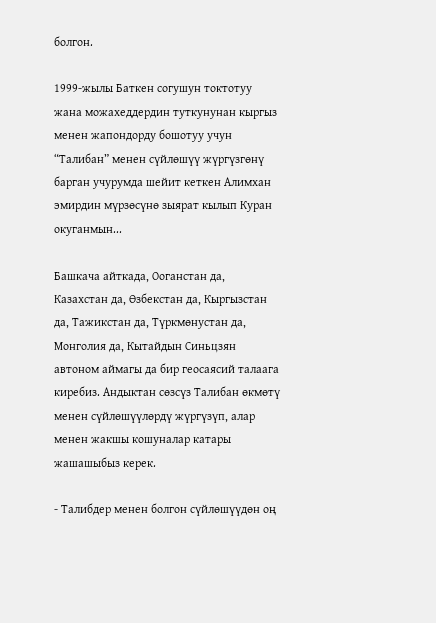болгон.

1999-жылы Баткен согушун токтотуу жана можахеддердин туткунунан кыргыз менен жапондорду бошотуу учун “Талибан” менен сүйлөшүү жүргүзгөнү барган учурумда шейит кеткен Алимхан эмирдин мүрзөсүнө зыярат кылып Куран окуганмын...

Башкача айткада, Ооганстан да, Казахстан да, Өзбекстан да, Кыргызстан да, Тажикстан да, Түркмөнустан да, Монголия да, Кытайдын Синьцзян автоном аймагы да бир геосаясий талаага киребиз. Андыктан сөзсүз Талибан өкмөтү менен сүйлөшүүлөрдү жүргүзүп, алар менен жакшы кошуналар катары жашашыбыз керек.

- Талибдер менен болгон сүйлөшүүдөн оң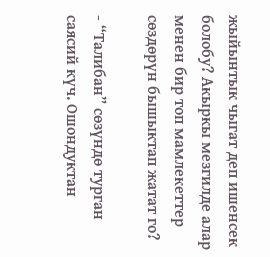жыйынтык чыгат деп ишенсек болобу? Акыркы мезгилде алар менен бир топ мамлекеттер сөздөрүн бышыктап жатат го?

- “Талибан” сөзүндө турган саясий күч. Ошондуктан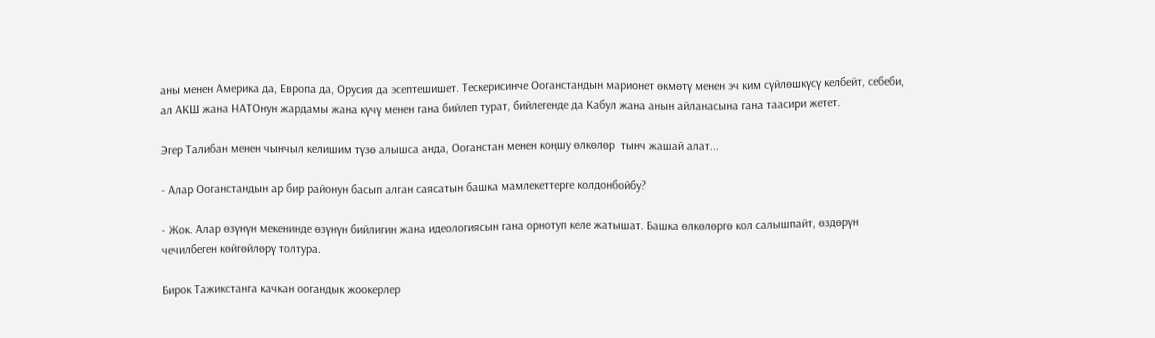аны менен Америка да, Европа да, Орусия да эсептешишет. Тескерисинче Ооганстандын марионет өкмөтү менен эч ким сүйлөшкүсү келбейт, себеби, ал АКШ жана НАТОнун жардамы жана күчү менен гана бийлеп турат, бийлегенде да Кабул жана анын айланасына гана таасири жетет.

Эгер Талибан менен чынчыл келишим түзө алышса анда, Ооганстан менен коңшу өлкөлөр  тынч жашай алат...

- Алар Ооганстандын ар бир районун басып алган саясатын башка мамлекеттерге колдонбойбу?

- Жок. Алар өзүнүн мекенинде өзүнүн бийлигин жана идеологиясын гана орнотуп келе жатышат. Башка өлкөлөргө кол салышпайт, өздөрүн чечилбеген көйгөйлөрү толтура.

Бирок Тажикстанга качкан оогандык жоокерлер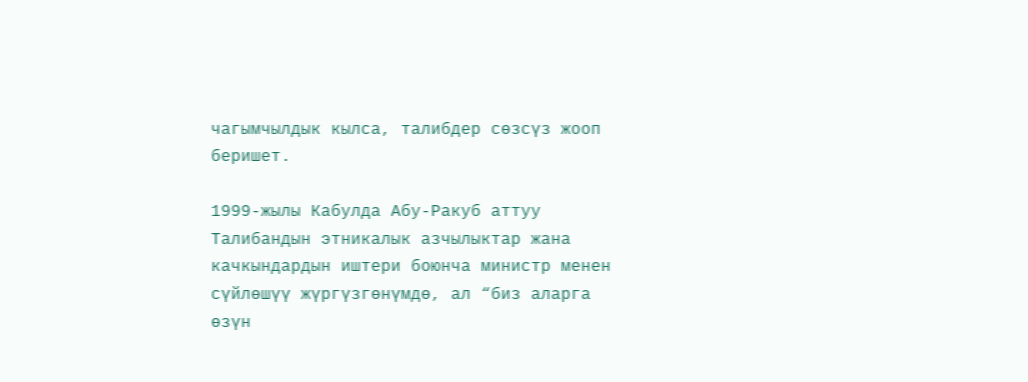чагымчылдык кылса, талибдер сөзсүз жооп беришет.

1999-жылы Кабулда Абу-Ракуб аттуу Талибандын этникалык азчылыктар жана качкындардын иштери боюнча министр менен сүйлөшүү жүргүзгөнүмдө, ал “биз аларга өзүн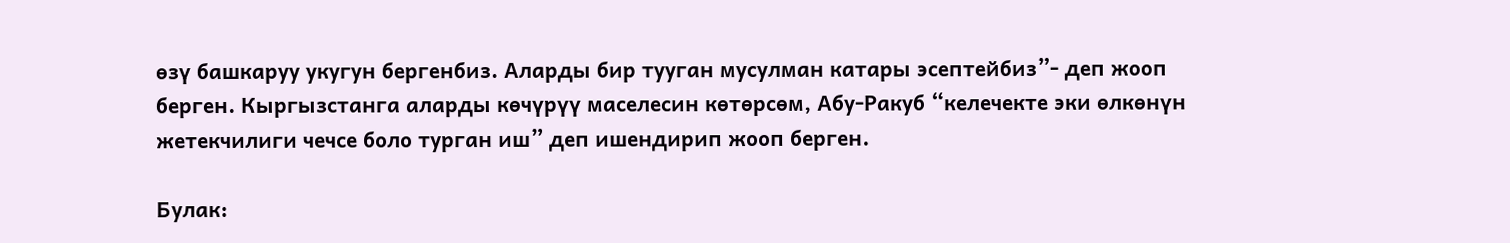өзү башкаруу укугун бергенбиз. Аларды бир тууган мусулман катары эсептейбиз”- деп жооп берген. Кыргызстанга аларды көчүрүү маселесин көтөрсөм, Абу-Ракуб “келечекте эки өлкөнүн жетекчилиги чечсе боло турган иш” деп ишендирип жооп берген.

Булак: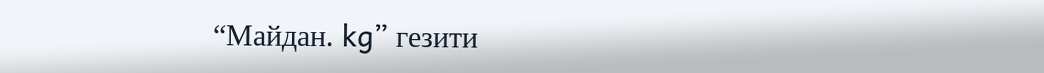“Майдан. kg” гезити